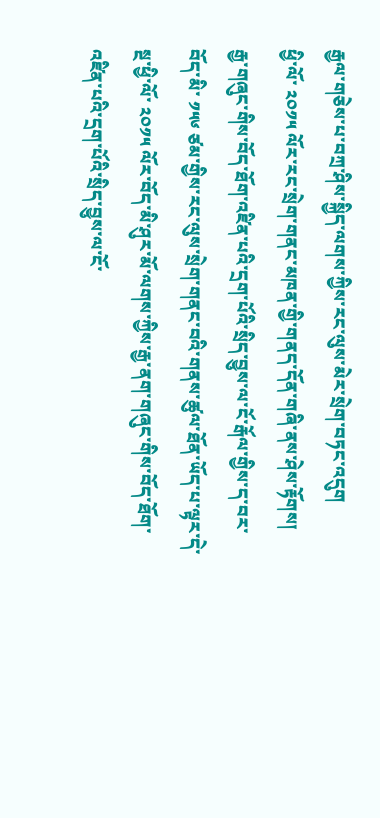རྒྱལ་གཅེས་པ་བཀྲ་ཤིས་སྐྱིད་ལགས་ཀྱིས་རང་ལུས་མེར་སྲེག་བཏང་འདུག
ཕྱི་ལོ་ ༢༠༡༥ ལོར་རང་སྲེག་གནང་མཁན་གྱི་གནད་དོན་གཞི་ནས་ཤེས་རྟོགས།
རྒྱ་གཞུང་གིས་བོད་ཐོག་འཛིན་པའི་དྲག་པོའི་སྲིད་བྱུས་ལ་ངོ་རྒོལ་གྱིས་ད་བར་བོད་མི་ ༡༥༦ ཙམ་གྱིས་རང་ལུས་སྲེག་གནང་བའི་གནས་ཚུལ་ཐོན་ཡོད་པ་ལྟར་དེ་སྔ་ཕྱི་ལོ་ ༢༠༡༥ ལོར་བོད་མི་ཤུར་མོ་ལགས་ཀྱིས་རྒྱ་ནག་གཞུང་གིས་བོད་ཐོག་འཛིན་པའི་དྲག་པོའི་སྲིད་བྱུས་ལ་ངོ་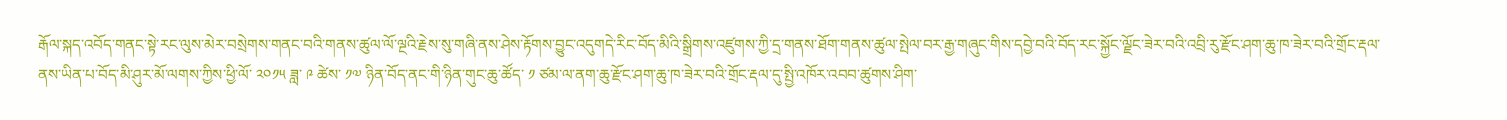རྒོལ་སྐད་འབོད་གནང་སྟེ་རང་ལུས་མེར་བསྲེགས་གནང་བའི་གནས་ཚུལ་ལོ་ལྔའི་རྗེས་སུ་གཞི་ནས་ཤེས་རྟོགས་བྱུང་འདུགདེ་རིང་བོད་མིའི་སྒྲིགས་འཛུགས་ཀྱི་དྲ་གནས་ཐོག་གནས་ཚུལ་སྤེལ་བར་རྒྱ་གཞུང་གིས་དབྱེ་བའི་བོད་རང་སྐྱོང་ལྗོང་ཟེར་བའི་འབྲི་རུ་རྫོང་ཤག་ཆུ་ཁ་ཟེར་བའི་གྲོང་རྡལ་ནས་ཡིན་པ་བོད་མི་ཤུར་མོ་ལགས་ཀྱིས་ཕྱི་ལོ་ ༢༠༡༥ ཟླ་ ༩ ཚེས་ ༡༧ ཉིན་བོད་ནང་གི་ཉིན་གུང་ཆུ་ཚོད་ ༡ ཙམ་ལ་ནག་ཆུ་རྫོང་ཤག་ཆུ་ཁ་ཟེར་བའི་གྲོང་རྡལ་དུ་སྤྱི་འཁོར་འབབ་ཚུགས་ཤིག་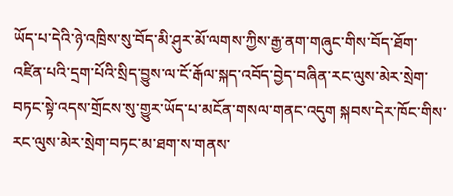ཡོད་པ་དེའི་ཉེ་འཁྲིས་སུ་བོད་མི་ཤུར་མོ་ལགས་ཀྱིས་རྒྱ་ནག་གཞུང་གིས་བོད་ཐོག་འཛིན་པའི་དྲག་པོའི་སྲིད་བྱུས་ལ་ངོ་རྒོལ་སྐད་འབོད་བྱེད་བཞིན་རང་ལུས་མེར་སྲེག་བཏང་སྟེ་འདས་གྲོངས་སུ་གྱུར་ཡོད་པ་མངོན་གསལ་གནང་འདུག སྐབས་དེར་ཁོང་གིས་རང་ལུས་མེར་སྲེག་བཏང་མ་ཐག་ས་གནས་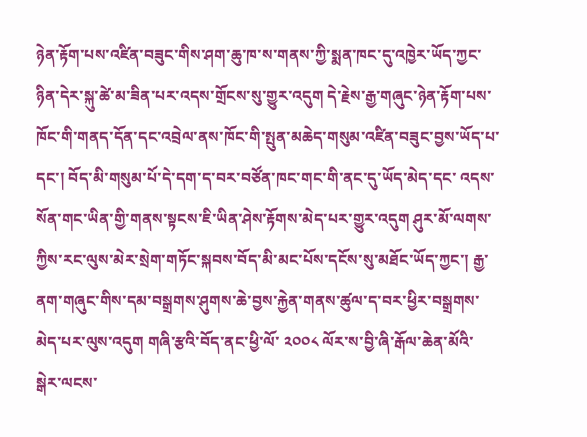ཉེན་རྟོག་པས་འཛིན་བཟུང་གིས་ཤག་ཆུ་ཁ་ས་གནས་ཀྱི་སྨན་ཁང་དུ་འཁྱེར་ཡོད་ཀྱང་ཉིན་དེར་སྐུ་ཚེ་མ་ཟིན་པར་འདས་གྲོངས་སུ་གྱུར་འདུག དེ་རྗེས་རྒྱ་གཞུང་ཉེན་རྟོག་པས་ཁོང་གི་གནད་དོན་དང་འབྲེལ་ནས་ཁོང་གི་སྤུན་མཆེད་གསུམ་འཛིན་བཟུང་བྱས་ཡོད་པ་དང་། བོད་མི་གསུམ་པོ་དེ་དག་ད་བར་བཙོན་ཁང་གང་གི་ནང་དུ་ཡོད་མེད་དང་ འདས་སོན་གང་ཡིན་གྱི་གནས་སྟངས་ཇི་ཡིན་ཤེས་རྟོགས་མེད་པར་གྱུར་འདུག ཤུར་མོ་ལགས་ཀྱིས་རང་ལུས་མེར་སྲེག་གཏོང་སྐབས་བོད་མི་མང་པོས་དངོས་སུ་མཐོང་ཡོད་ཀྱང་། རྒྱ་ནག་གཞུང་གིས་དམ་བསྒྲགས་ཤུགས་ཆེ་བྱས་རྐྱེན་གནས་ཚུལ་ད་བར་ཕྱིར་བསྒྲགས་མེད་པར་ལུས་འདུག གཞི་རྩའི་བོད་ནང་ཕྱི་ལོ་ ༢༠༠༨ ལོར་ས་བྱི་ཞི་རྒོལ་ཆེན་མོའི་སྒེར་ལངས་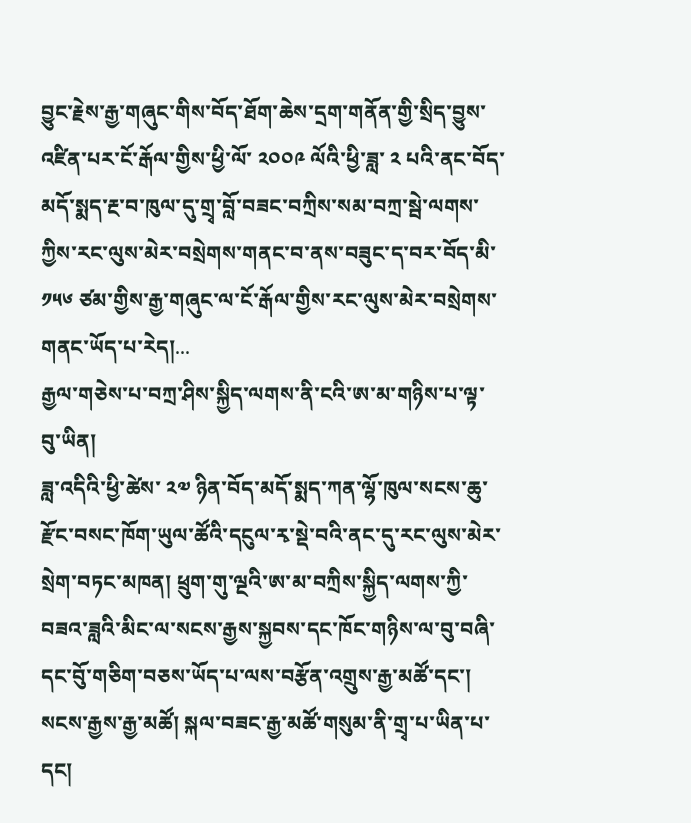བྱུང་རྗེས་རྒྱ་གཞུང་གིས་བོད་ཐོག་ཆེས་དྲག་གནོན་གྱི་སྲིད་བྱུས་འཛིན་པར་ངོ་རྒོལ་གྱིས་ཕྱི་ལོ་ ༢༠༠༩ ལོའི་ཕྱི་ཟླ་ ༢ པའི་ནང་བོད་མདོ་སྨད་རྔ་བ་ཁུལ་དུ་གྲྭ་བློ་བཟང་བཀྲིས་སམ་བཀྲ་སྦེ་ལགས་ཀྱིས་རང་ལུས་མེར་བསྲེགས་གནང་བ་ནས་བཟུང་ད་བར་བོད་མི་ ༡༥༦ ཙམ་གྱིས་རྒྱ་གཞུང་ལ་ངོ་རྒོལ་གྱིས་རང་ལུས་མེར་བསྲེགས་གནང་ཡོད་པ་རེད།...
རྒྱལ་གཅེས་པ་བཀྲ་ཤིས་སྐྱིད་ལགས་ནི་ངའི་ཨ་མ་གཉིས་པ་ལྟ་བུ་ཡིན།
ཟླ་འདིའི་ཕྱི་ཚེས་ ༢༧ ཉིན་བོད་མདོ་སྨད་ཀན་ལྷོ་ཁུལ་སངས་ཆུ་རྫོང་བསང་ཁོག་ཡུལ་ཚོའི་དངུལ་རྭ་སྡེ་བའི་ནང་དུ་རང་ལུས་མེར་སྲེག་བཏང་མཁན། ཕྲུག་གུ་ལྔའི་ཨ་མ་བཀྲིས་སྐྱིད་ལགས་ཀྱི་བཟའ་ཟླའི་མིང་ལ་སངས་རྒྱས་སྐྱབས་དང་ཁོང་གཉིས་ལ་བུ་བཞི་དང་བོུ་གཅིག་བཅས་ཡོད་པ་ལས་བརྩོན་འགྲུས་རྒྱ་མཚོ་དང་། སངས་རྒྱས་རྒྱ་མཚོ། སྐལ་བཟང་རྒྱ་མཚོ་གསུམ་ནི་གྲྭ་པ་ཡིན་པ་དང།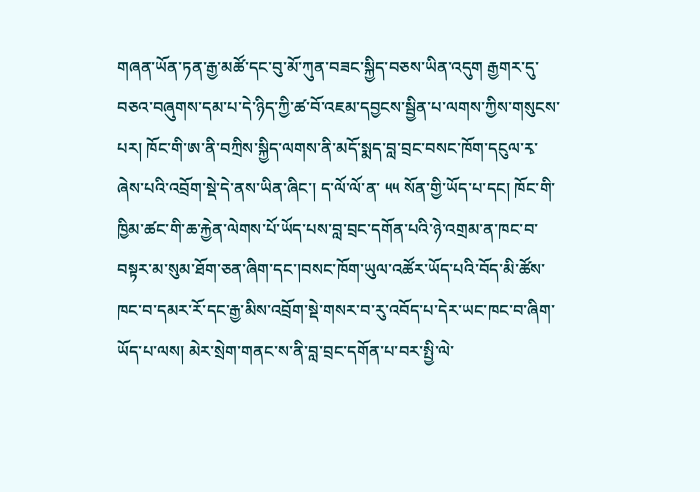གཞན་ཡོན་ཏན་རྒྱ་མཚོ་དང་བུ་མོ་ཀུན་བཟང་སྐྱིད་བཅས་ཡིན་འདུག རྒྱགར་དུ་བཅའ་བཞུགས་དམ་པ་དེ་ཉིད་ཀྱི་ཚ་བོ་འཇམ་དབྱངས་སྦྱིན་པ་ལགས་ཀྱིས་གསུངས་པར། ཁོང་གི་ཨ་ནི་བཀྲིས་སྐྱིད་ལགས་ནི་མདོ་སྨད་བླ་བྲང་བསང་ཁོག་དངུལ་རྭ་ཞེས་པའི་འབྲོག་སྡེ་དེ་ནས་ཡིན་ཞིང་། ད་ལོ་ལོ་ན་ ༥༥ སོན་གྱི་ཡོད་པ་དང། ཁོང་གི་ཁྱིམ་ཚང་གི་ཆ་རྐྱེན་ལེགས་པོ་ཡོད་པས་བླ་བྲང་དགོན་པའི་ཉེ་འགྲམ་ན་ཁང་བ་བསྟར་མ་སུམ་ཐོག་ཅན་ཞིག་དང་།བསང་ཁོག་ཡུལ་འཚོར་ཡོད་པའི་བོད་མི་ཚོས་ཁང་བ་དམར་རོ་དང་རྒྱ་མིས་འབྲོག་སྡེ་གསར་བ་རུ་འབོད་པ་དེར་ཡང་ཁང་བ་ཞིག་ཡོད་པ་ལས། མེར་སྲེག་གནང་ས་ནི་བླ་བྲང་དགོན་པ་བར་སྤྱི་ལེ་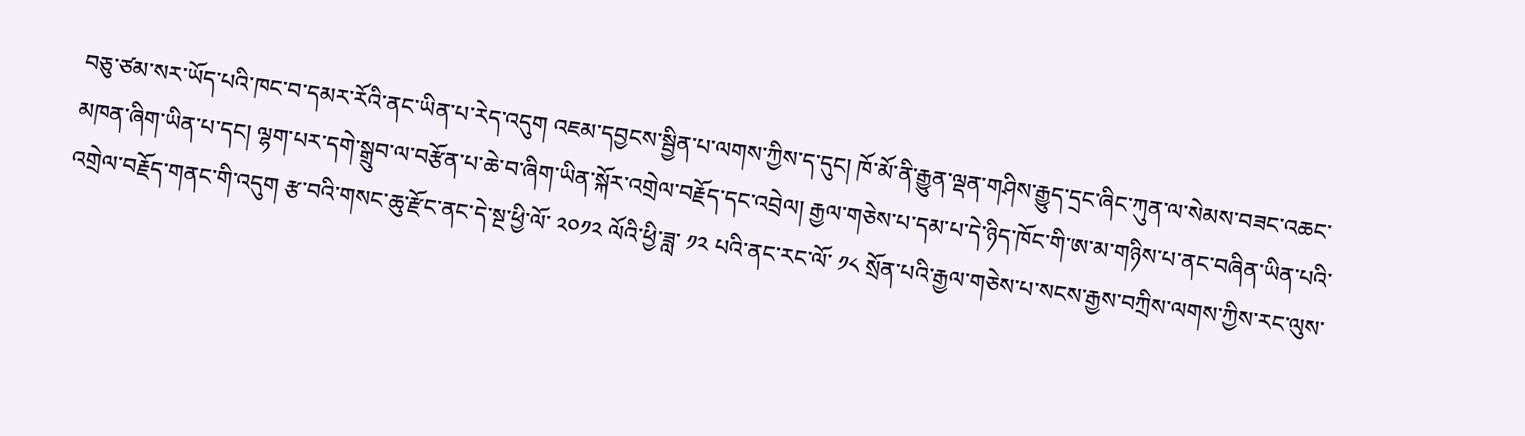བཅུ་ཙམ་སར་ཡོད་པའི་ཁང་བ་དམར་རོའི་ནང་ཡིན་པ་རེད་འདུག འཇམ་དབྱངས་སྦྱིན་པ་ལགས་ཀྱིས་ད་དུང། ཁོ་མོ་ནི་རྒྱུན་ལྡན་གཤིས་རྒྱུད་དྲང་ཞིང་ཀུན་ལ་སེམས་བཟང་འཆང་མཁན་ཞིག་ཡིན་པ་དང། ལྷག་པར་དགེ་སྒྲུབ་ལ་བརྩོན་པ་ཆེ་བ་ཞིག་ཡིན་སྐོར་འགྲེལ་བརྗོད་དང་འབྲེལ། རྒྱལ་གཅེས་པ་དམ་པ་དེ་ཉིད་ཁོང་གི་ཨ་མ་གཉིས་པ་ནང་བཞིན་ཡིན་པའི་འགྲེལ་བརྗོད་གནང་གི་འདུག རྩ་བའི་གསང་ཆུ་རྫོང་ནང་དེ་སྔ་ཕྱི་ལོ་ ༢༠༡༢ ལོའི་ཕྱི་ཟླ་ ༡༢ པའི་ནང་རང་ལོ་ ༡༨ སྲོན་པའི་རྒྱལ་གཅེས་པ་སངས་རྒྱས་བཀྲིས་ལགས་ཀྱིས་རང་ལུས་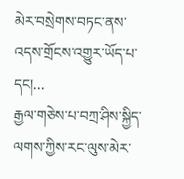མེར་བསྲེགས་བཏང་ནས་འདས་གྲོངས་འགྱུར་ཡོད་པ་དང།...
རྒྱལ་གཅེས་པ་བཀྲ་ཤིས་སྐྱིད་ལགས་ཀྱིས་རང་ལུས་མེར་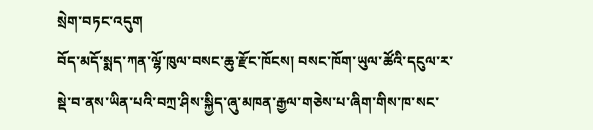སྲེག་བཏང་འདུག
བོད་མདོ་སྨད་ཀན་ལྷོ་ཁུལ་བསང་ཆུ་རྫོང་ཁོངས། བསང་ཁོག་ཡུལ་ཚོའི་དངུལ་ར་སྡེ་བ་ནས་ཡིན་པའི་བཀྲ་ཤིས་སྐྱིད་ཞུ་མཁན་རྒྱལ་གཅེས་པ་ཞིག་གིས་ཁ་སང་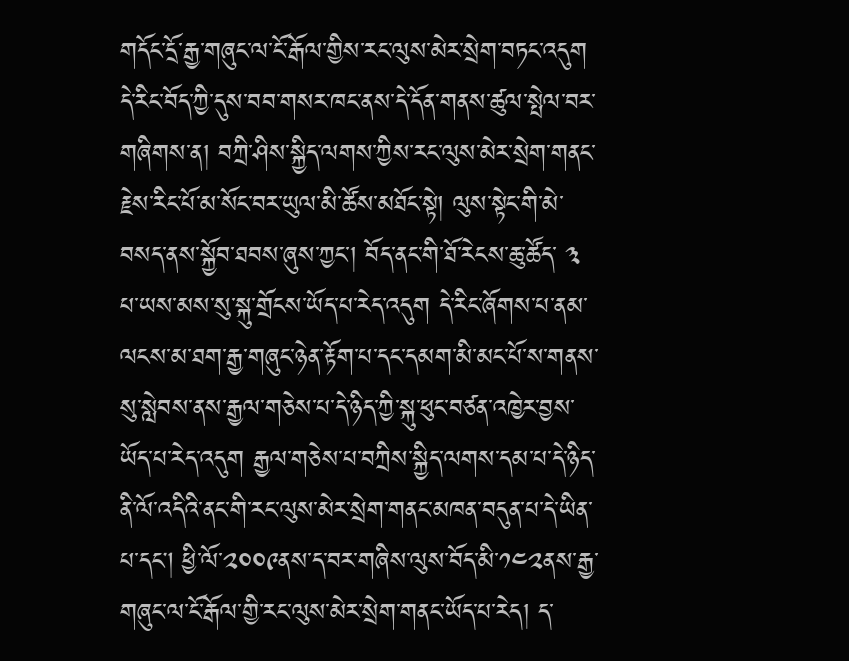གདོང་དྲོ་རྒྱ་གཞུང་ལ་ངོ་རྒོལ་གྱིས་རང་ལུས་མེར་སྲེག་བཏང་འདུག དེ་རིང་བོད་ཀྱི་དུས་བབ་གསར་ཁང་ནས་དེ་དོན་གནས་ཚུལ་སྤེལ་བར་གཞིགས་ན། བཀྲི་ཤིས་སྐྱིད་ལགས་ཀྱིས་རང་ལུས་མེར་སྲེག་གནང་རྗེས་རིང་པོ་མ་སོང་བར་ཡུལ་མི་ཚོས་མཐོང་སྟེ། ལུས་སྟེང་གི་མེ་བསད་ནས་སྐྱོབ་ཐབས་ཞུས་ཀྱང་། བོད་ནང་གི་ཐོ་རེངས་ཆུ་ཚོད་ ༣ པ་ཡས་མས་སུ་སྐུ་གྲོངས་ཡོད་པ་རེད་འདུག དེ་རིང་ཞོགས་པ་ནམ་ལངས་མ་ཐག་རྒྱ་གཞུང་ཉེན་རྟོག་པ་དང་དམག་མི་མང་པོ་ས་གནས་སུ་སླེབས་ནས་རྒྱལ་གཅེས་པ་དེ་ཉིད་ཀྱི་སྐུ་ཕུང་བཙན་འཁྱེར་བྱས་ཡོད་པ་རེད་འདུག རྒྱལ་གཅེས་པ་བཀྲིས་སྐྱིད་ལགས་དམ་པ་དེ་ཉིད་ནི་ལོ་འདིའི་ནང་གི་རང་ལུས་མེར་སྲེག་གནང་མཁན་བདུན་པ་དེ་ཡིན་པ་དང། ཕྱི་ལོ་༢༠༠༩ནས་ད་བར་གཞིས་ལུས་བོད་མི་༡༤༢ནས་རྒྱ་གཞུང་ལ་ངོ་རྒོལ་གྱི་རང་ལུས་མེར་སྲེག་གནང་ཡོད་པ་རེད། ད་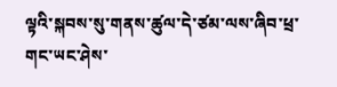ལྟའི་སྐབས་སུ་གནས་ཚུལ་དེ་ཙམ་ལས་ཞིབ་ཕྲ་གང་ཡང་ཤེས་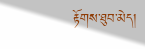རྟོགས་ཐུབ་མེད།